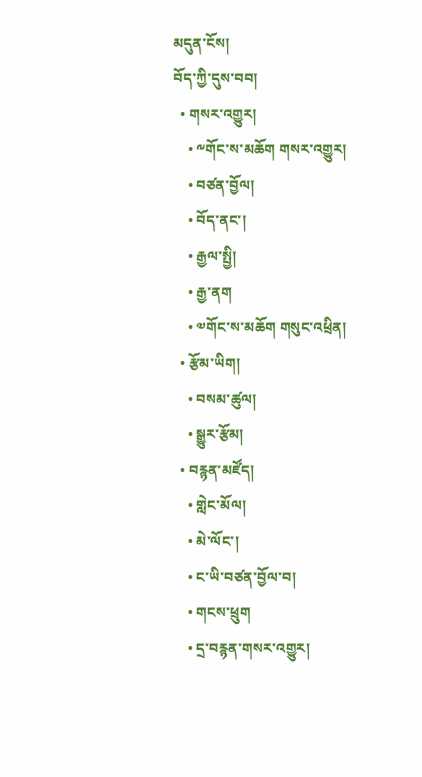མདུན་ངོས།
བོད་ཀྱི་དུས་བབ།
  • གསར་འགྱུར།
    • ༸གོང་ས་མཆོག གསར་འགྱུར།
    • བཙན་བྱོལ།
    • བོད་ནང་།
    • རྒྱལ་སྤྱི།
    • རྒྱ་ནག
    • ༧གོང་ས་མཆོག གསུང་འཕྲིན།
  • རྩོམ་ཡིག།
    • བསམ་ཚུལ།
    • སྒྱུར་རྩོམ།
  • བརྙན་མཛོད།
    • གླེང་མོལ།
    • མེ་ལོང་།
    • ང་ཡི་བཙན་བྱོལ་བ།
    • གངས་ཕྲུག
    • དྲ་བརྙན་གསར་འགྱུར།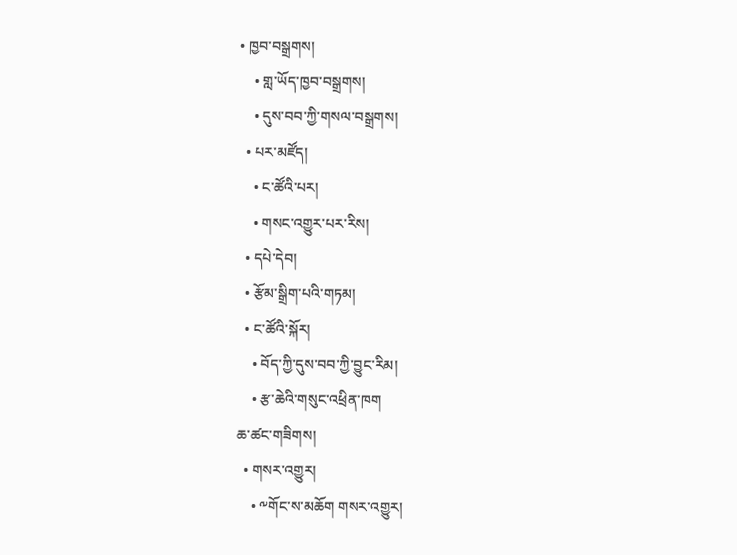• ཁྱབ་བསྒྲགས།
    • གླ་ཡོད་ཁྱབ་བསྒྲགས།
    • དུས་བབ་ཀྱི་གསལ་བསྒྲགས།
  • པར་མཛོད།
    • ང་ཚོའི་པར།
    • གསང་འགྱུར་པར་རིས།
  • དཔེ་དེབ།
  • རྩོམ་སྒྲིག་པའི་གཏམ།
  • ང་ཚོའི་སྐོར།
    • བོད་ཀྱི་དུས་བབ་ཀྱི་བྱུང་རིམ།
    • རྩ་ཆེའི་གསུང་འཕྲིན་ཁག
ཆ་ཚང་གཟིགས།
  • གསར་འགྱུར།
    • ༸གོང་ས་མཆོག གསར་འགྱུར།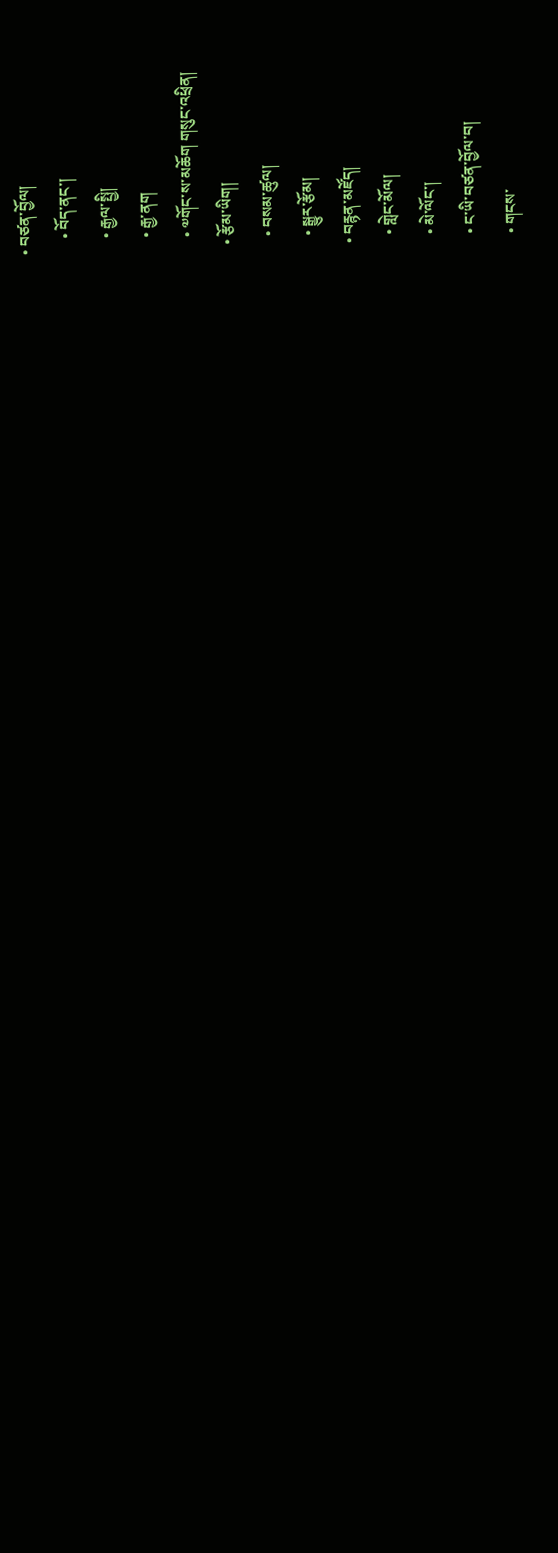• བཙན་བྱོལ།
    • བོད་ནང་།
    • རྒྱལ་སྤྱི།
    • རྒྱ་ནག
    • ༧གོང་ས་མཆོག གསུང་འཕྲིན།
  • རྩོམ་ཡིག།
    • བསམ་ཚུལ།
    • སྒྱུར་རྩོམ།
  • བརྙན་མཛོད།
    • གླེང་མོལ།
    • མེ་ལོང་།
    • ང་ཡི་བཙན་བྱོལ་བ།
    • གངས་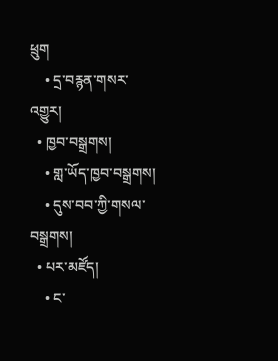ཕྲུག
    • དྲ་བརྙན་གསར་འགྱུར།
  • ཁྱབ་བསྒྲགས།
    • གླ་ཡོད་ཁྱབ་བསྒྲགས།
    • དུས་བབ་ཀྱི་གསལ་བསྒྲགས།
  • པར་མཛོད།
    • ང་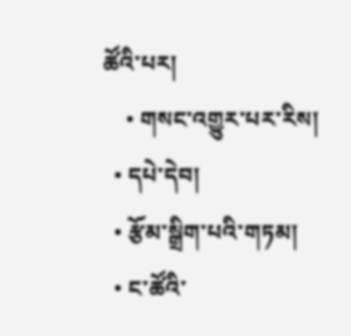ཚོའི་པར།
    • གསང་འགྱུར་པར་རིས།
  • དཔེ་དེབ།
  • རྩོམ་སྒྲིག་པའི་གཏམ།
  • ང་ཚོའི་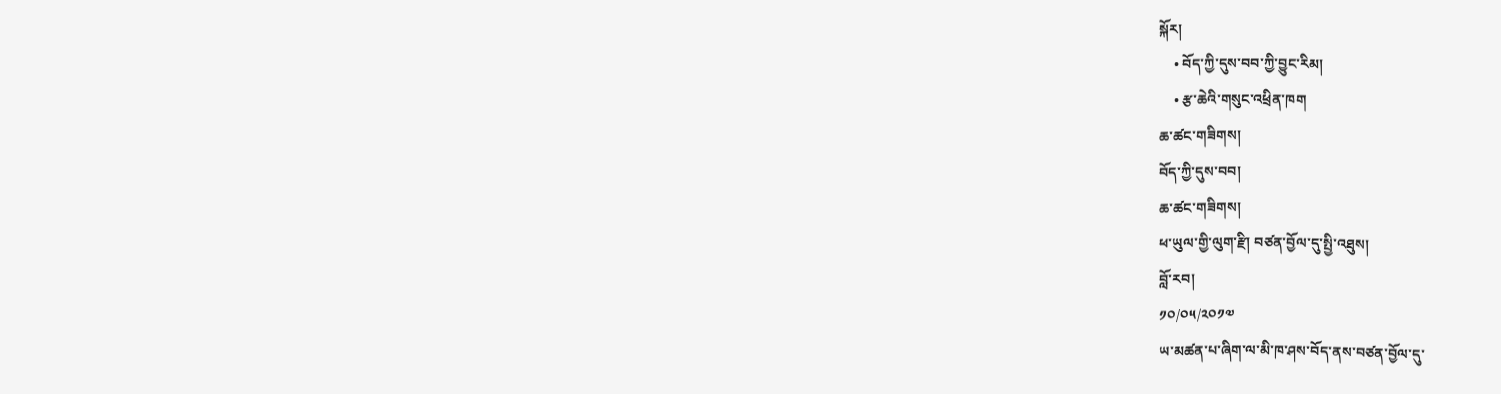སྐོར།
    • བོད་ཀྱི་དུས་བབ་ཀྱི་བྱུང་རིམ།
    • རྩ་ཆེའི་གསུང་འཕྲིན་ཁག
ཆ་ཚང་གཟིགས།
བོད་ཀྱི་དུས་བབ།
ཆ་ཚང་གཟིགས།
ཕ་ཡུལ་གྱི་ལུག་རྫི། བཙན་བྱོལ་དུ་སྤྱི་འཐུས།
བློ་རབ།
༡༠/༠༥/༢༠༡༧
ཡ་མཚན་པ་ཞིག་ལ་མི་ཁ་ཤས་བོད་ནས་བཙན་བྱོལ་དུ་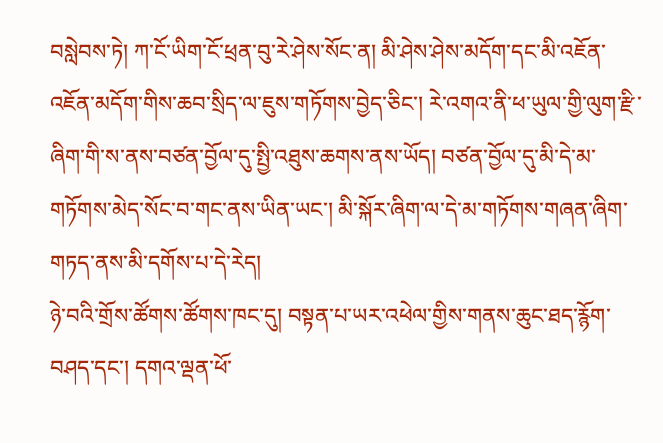བསླེབས་ཏེ། ཀ་ངོ་ཡིག་ངོ་ཕྲན་བུ་རེ་ཤེས་སོང་ན། མི་ཤེས་ཤེས་མདོག་དང་མི་འཇོན་འཇོན་མདོག་གིས་ཆབ་སྲིད་ལ་ཇུས་གཏོགས་བྱེད་ཅིང་། རེ་འགའ་ནི་ཕ་ཡུལ་གྱི་ལུག་རྫི་ཞིག་གི་ས་ནས་བཙན་བྱོལ་དུ་སྤྱི་འཐུས་ཆགས་ནས་ཡོད། བཙན་བྱོལ་དུ་མི་དེ་མ་གཏོགས་མེད་སོང་བ་གང་ནས་ཡིན་ཡང་། མི་སྐོར་ཞིག་ལ་དེ་མ་གཏོགས་གཞན་ཞིག་གཏད་ནས་མི་དགོས་པ་དེ་རེད།
ཉེ་བའི་གྲོས་ཚོགས་ཚོགས་ཁང་དུ། བསྟན་པ་ཡར་འཕེལ་གྱིས་གནས་ཆུང་ཐད་རྙོག་བཤད་དང་། དགའ་ལྡན་ཕོ་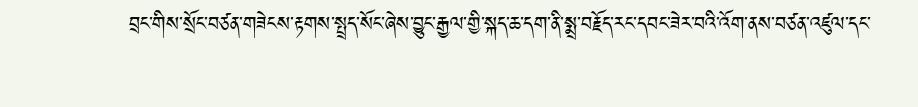བྲང་གིས་སྲོང་བཙན་གཟེངས་རྟགས་སྤྲད་སོང་ཞེས་བྱུང་རྒྱལ་གྱི་སྐད་ཆ་དག་ནི་སྨྲ་བརྗོད་རང་དབང་ཟེར་བའི་འོག་ནས་བཙན་འཛུལ་དང་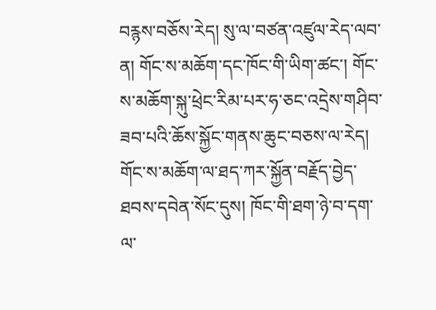བརྙས་བཅོས་རེད། སུ་ལ་བཙན་འཛུལ་རེད་ལབ་ན། གོང་ས་མཆོག་དང་ཁོང་གི་ཡིག་ཚང་། གོང་ས་མཆོག་སྐུ་ཕྲེང་རིམ་པར་ཧ་ཅང་འདྲེས་གཤིབ་ཟབ་པའི་ཆོས་སྐྱོང་གནས་ཆུང་བཅས་ལ་རེད། གོང་ས་མཆོག་ལ་ཐད་ཀར་སྐྱོན་བརྗོད་བྱེད་ཐབས་དབེན་སོང་དུས། ཁོང་གི་ཐག་ཉེ་བ་དག་ལ་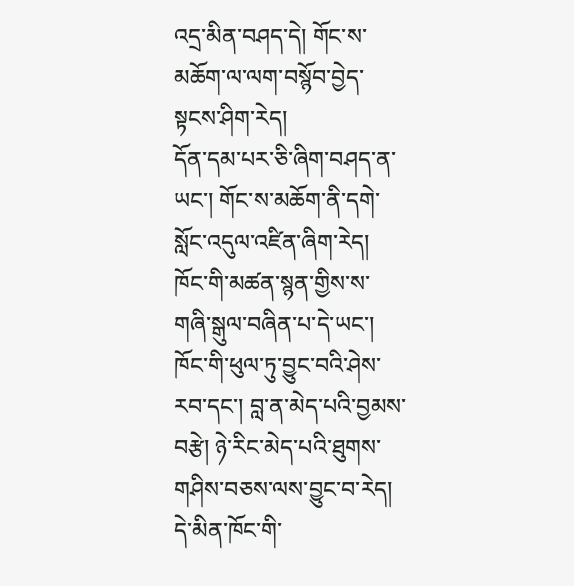འདྲ་མིན་བཤད་དེ། གོང་ས་མཆོག་ལ་ལག་བསྙོབ་བྱེད་སྟངས་ཤིག་རེད།
དོན་དམ་པར་ཅི་ཞིག་བཤད་ན་ཡང་། གོང་ས་མཆོག་ནི་དགེ་སློང་འདུལ་འཛིན་ཞིག་རེད། ཁོང་གི་མཚན་སྙན་གྱིས་ས་གཞི་སྒུལ་བཞིན་པ་དེ་ཡང་། ཁོང་གི་ཕུལ་ཏུ་བྱུང་བའི་ཤེས་རབ་དང་། བླ་ན་མེད་པའི་བྱམས་བརྩེ། ཉེ་རིང་མེད་པའི་ཐུགས་གཤིས་བཅས་ལས་བྱུང་བ་རེད། དེ་མིན་ཁོང་གི་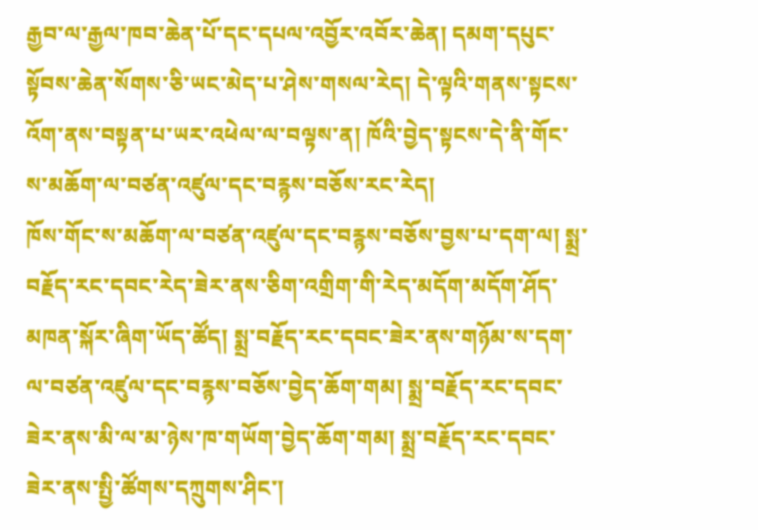རྒྱབ་ལ་རྒྱལ་ཁབ་ཆེན་པོ་དང་དཔལ་འབྱོར་འབོར་ཆེན། དམག་དཔུང་སྟོབས་ཆེན་སོགས་ཅི་ཡང་མེད་པ་ཤེས་གསལ་རེད། དེ་ལྟའི་གནས་སྟངས་འོག་ནས་བསྟན་པ་ཡར་འཕེལ་ལ་བལྟས་ན། ཁོའི་བྱེད་སྟངས་དེ་ནི་གོང་ས་མཆོག་ལ་བཙན་འཛུལ་དང་བརྙས་བཅོས་རང་རེད།
ཁོས་གོང་ས་མཆོག་ལ་བཙན་འཛུལ་དང་བརྙས་བཅོས་བྱས་པ་དག་ལ། སྨྲ་བརྗོད་རང་དབང་རེད་ཟེར་ནས་ཅིག་འགྲིག་གི་རེད་མདོག་མདོག་ཤོད་མཁན་སྐོར་ཞིག་ཡོད་ཚོད། སྨྲ་བརྗོད་རང་དབང་ཟེར་ནས་གཉོམ་ས་དག་ལ་བཙན་འཛུལ་དང་བརྙས་བཅོས་བྱེད་ཆོག་གམ། སྨྲ་བརྗོད་རང་དབང་ཟེར་ནས་མི་ལ་མ་ཉེས་ཁ་གཡོག་བྱེད་ཆོག་གམ། སྨྲ་བརྗོད་རང་དབང་ཟེར་ནས་སྤྱི་ཚོགས་དཀྲུགས་ཤིང་།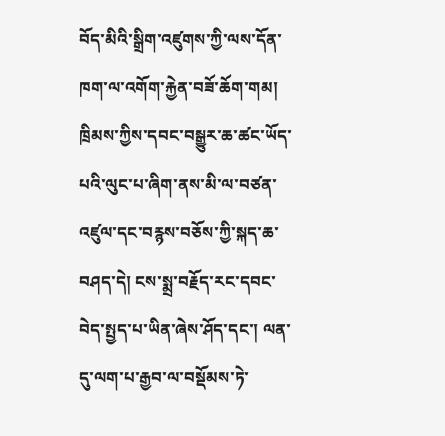བོད་མིའི་སྒྲིག་འཛུགས་ཀྱི་ལས་དོན་ཁག་ལ་འགོག་རྐྱེན་བཟོ་ཆོག་གམ། ཁྲིམས་ཀྱིས་དབང་བསྒྱུར་ཆ་ཚང་ཡོད་པའི་ལུང་པ་ཞིག་ནས་མི་ལ་བཙན་འཛུལ་དང་བརྙས་བཅོས་ཀྱི་སྐད་ཆ་བཤད་དེ། ངས་སྨྲ་བརྗོད་རང་དབང་བེད་སྤྱད་པ་ཡིན་ཞེས་ཤོད་དང་། ལན་དུ་ལག་པ་རྒྱབ་ལ་བསྡོམས་ཏེ་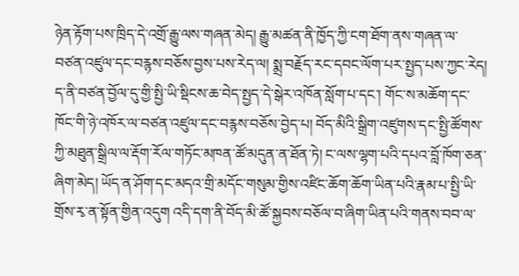ཉེན་རྟོག་པས་ཁྲིད་དེ་འགྲོ་རྒྱུ་ལས་གཞན་མེད། རྒྱུ་མཚན་ནི་ཁྱོད་ཀྱི་ངག་ཐོག་ནས་གཞན་ལ་བཙན་འཛུལ་དང་བརྙས་བཅོས་བྱས་པས་རེད་ལ། སྨྲ་བརྗོད་རང་དབང་ལོག་པར་སྤྱད་པས་ཀྱང་རེད།
ད་ནི་བཙན་བྱོལ་དུ་གྱི་སྤྱི་ཡི་སྡིངས་ཆ་བེད་སྤྱད་དེ་སྒེར་འཁོན་སློག་པ་དང་། གོང་ས་མཆོག་དང་ཁོང་གི་ཉེ་འཁོར་ལ་བཙན་འཛུལ་དང་བརྙས་བཅོས་བྱེད་པ། བོད་མིའི་སྒྲིག་འཛུགས་དང་སྤྱི་ཚོགས་ཀྱི་མཐུན་སྒྲིལ་ལ་རྡོག་རོལ་གཏོང་མཁན་ཚོ་མདུན་ན་ཐོན་ཏེ། ང་ལས་ལྷག་པའི་དཔའ་བློ་ཁོག་ཅན་ཞིག་མེད། ཡོད་ན་ཤོག་དང་མདའ་གྲི་མདོང་གསུམ་གྱིས་འཛིང་ཆོག་ཆོག་ཡིན་པའི་རྣམ་པ་སྤྱི་ཡི་གྲོས་རྭ་ན་སྟོན་གྱིན་འདུག འདི་དག་ནི་བོད་མི་ཚོ་སྐྱབས་བཅོལ་བ་ཞིག་ཡིན་པའི་གནས་བབ་ལ་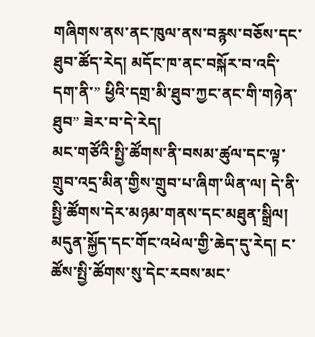གཞིགས་ནས་ནང་ཁུལ་ནས་བརྙས་བཅོས་དང་ཐུབ་ཚོད་རེད། མདོང་ཁ་ནང་བསྐོར་བ་འདི་དག་ནི་” ཕྱིའི་དགྲ་མི་ཐུབ་ཀྱང་ནང་གི་གཉེན་ཐུབ” ཟེར་བ་དེ་རེད།
མང་གཙོའི་སྤྱི་ཚོགས་ནི་བསམ་ཚུལ་དང་ལྟ་གྲུབ་འདྲ་མིན་གྱིས་གྲུབ་པ་ཞིག་ཡིན་ལ། དེ་ནི་སྤྱི་ཚོགས་དེར་མཉམ་གནས་དང་མཐུན་སྒྲིལ། མདུན་སྐྱོད་དང་གོང་འཕེལ་གྱི་ཆེད་དུ་རེད། ང་ཚོས་སྤྱི་ཚོགས་སུ་དེང་རབས་མང་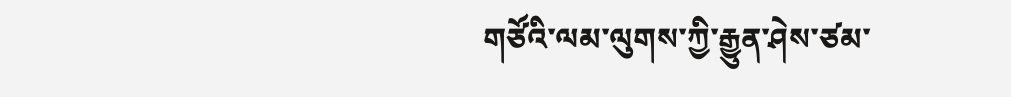གཙོའི་ལམ་ལུགས་ཀྱི་རྒྱུན་ཤེས་ཙམ་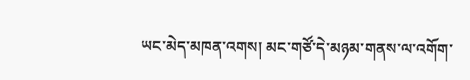ཡང་མེད་མཁན་འགས། མང་གཙོ་དེ་མཉམ་གནས་ལ་འགོག་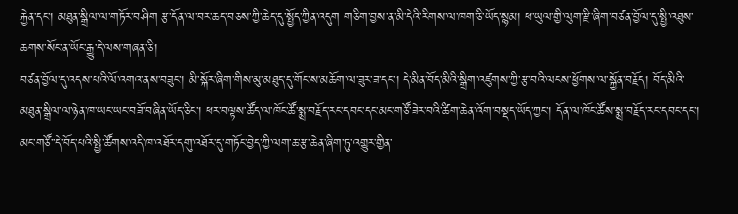རྐྱེན་དང་། མཐུན་སྒྲིལ་ལ་གཏོར་བཤིག རྩ་དོན་ལ་བར་ཆད་བཅས་ཀྱི་ཆེད་དུ་སྤྱོད་ཀྱིན་འདུག གཅིག་བྱས་ན་མི་དེའི་རིགས་ལ་ཁག་ཅི་ཡོད་སྙམ། ཕ་ཡུལ་གྱི་ལུག་རྫི་ཞིག་བཙན་བྱོལ་དུ་སྤྱི་འཐུས་ཆགས་སོང་ན་ཡོང་རྒྱུ་དེ་ལས་གཞན་ཅི།
བཙན་བྱོལ་དུ་འདས་པའི་ལོ་འགའ་ནས་བཟུང་། མི་སྐོར་ཞིག་གིས་མུ་མཐུད་དུ་གོང་ས་མཆོག་ལ་ཟུར་ཟ་དང་། དེ་མིན་བོད་མིའི་སྒྲིག་འཛུགས་ཀྱི་རྩ་བའི་ལངས་ཕྱོགས་ལ་སྐྱོན་བརྗོད། བོད་མིའི་མཐུན་སྒྲིལ་ལ་ཉེན་ཁ་ཡང་ཡང་བཟོ་བཞིན་ཡོད་ཅིང་། ཕར་བལྟས་ཚོད་ལ་ཁོང་ཚོ་སྨྲ་བརྗོད་རང་དབང་དང་མང་གཙོ་ཟེར་བའི་ཚིག་ཆེན་འོག་བསྡད་ཡོད་ཀྱང་། དོན་ལ་ཁོང་ཚོས་སྨྲ་བརྗོད་རང་དབང་དང་། མང་གཙོ་་དེ་བོད་པའི་སྤྱི་ཚོགས་འདི་ཁ་འཐོར་དགུ་འཐོར་དུ་གཏོང་བྱེད་ཀྱི་ལག་ཆ་རྩ་ཆེན་ཞིག་ཏུ་འགྱུར་གྱིན་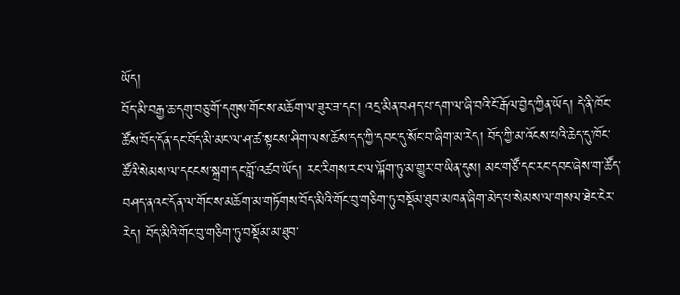ཡོད།
བོད་མི་བརྒྱ་ཆ་དགུ་བཅུ་གོ་དགུས་གོང་ས་མཆོག་ལ་ཟུར་ཟ་དང་། འདྲ་མིན་བཤད་པ་དག་ལ་ཞི་བའི་ངོ་རྒོལ་བྱེད་ཀྱིན་ཡོད། དེ་ནི་ཁོང་ཚོས་བོད་དོན་དང་བོད་མི་མང་ལ་ཤ་ཚ་སྟངས་ཤིག་ལས་ཆོས་དད་ཀྱི་དབང་དུ་སོང་བ་ཞིག་མ་རེད། བོད་ཀྱི་མ་འོངས་པའི་ཆེད་དུ་ཁོང་ཚོའི་སེམས་ལ་དངངས་སྐྲག་དང་བློ་འཚབ་ཡོད། རང་རིགས་རང་ལ་ལྐོག་ཏུ་མ་གྱུར་བ་ཡིན་དུས། མང་གཙོ་དང་རང་དབང་ཞེས་ག་ཚོད་བཤད་ནའང་དོན་ལ་གོང་ས་མཆོག་མ་གཏོགས་བོད་མིའི་གོང་བུ་གཅིག་ཏུ་བསྡོམ་ཐུབ་མཁན་ཞིག་མེད་པ་སེམས་ལ་གསལ་ཐེང་ངེར་རེད། བོད་མིའི་གོང་བུ་གཅིག་ཏུ་བསྡོམ་མ་ཐུབ་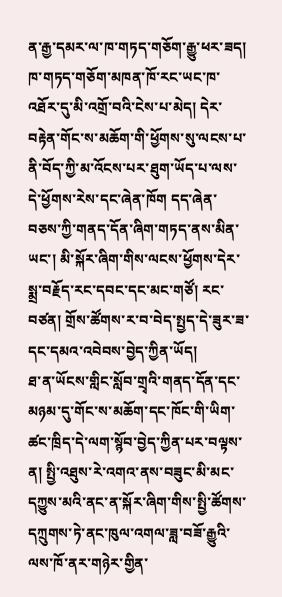ན་རྒྱ་དམར་ལ་ཁ་གཏད་གཅོག་རྒྱུ་ཕར་ཟད། ཁ་གཏད་གཅོག་མཁན་ཁོ་རང་ཡང་ཁ་འཐོར་དུ་མི་འགྲོ་བའི་ངེས་པ་མེད། དེར་བརྟེན་གོང་ས་མཆོག་གི་ཕྱོགས་སུ་ལངས་པ་ནི་བོད་ཀྱི་མ་འོངས་པར་ཐུག་ཡོད་པ་ལས་དེ་ཕྱོགས་རེས་དང་ཞེན་ཁོག དད་ཞེན་བཅས་ཀྱི་གནད་དོན་ཞིག་གཏད་ནས་མིན་ཡང་། མི་སྐོར་ཞིག་གིས་ལངས་ཕྱོགས་དེར་སྨྲ་བརྗོད་རང་དབང་དང་མང་གཙོ། རང་བཙན། གྲོས་ཚོགས་ར་བ་བེད་སྤྱད་དེ་ཟུར་ཟ་དང་དམའ་འབེབས་བྱེད་ཀྱིན་ཡོད།
ཐ་ན་ཡོངས་གླིང་སློབ་གྲྭའི་གནད་དོན་དང་མཉམ་དུ་གོང་ས་མཆོག་དང་ཁོང་གི་ཡིག་ཚང་ཁྲིད་དེ་ལག་སྙོབ་བྱེད་ཀྱིན་པར་བལྟས་ན། སྤྱི་འཐུས་རེ་འགའ་ནས་བཟུང་མི་མང་དཀྱུས་མའི་ནང་ན་སྐོར་ཞིག་གིས་སྤྱི་ཚོགས་དཀྲུགས་ཏེ་ནང་ཁུལ་འགལ་ཟླ་བཟོ་རྒྱུའི་ལས་ཁོ་ནར་གཉེར་གྱིན་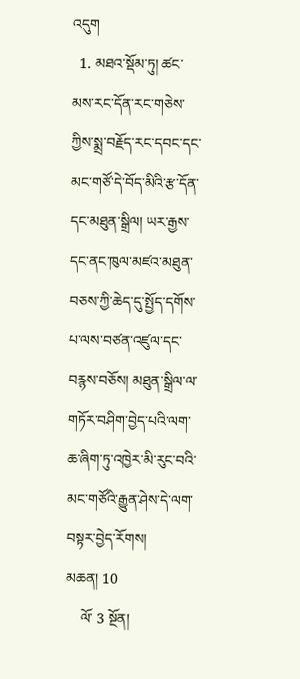འདུག
  1. མཐའ་སྡོམ་ཏུ། ཚང་མས་རང་དོན་རང་གཅེས་ཀྱིས་སྨྲ་བརྗོད་རང་དབང་དང་མང་གཙོ་དེ་བོད་མིའི་རྩ་དོན་དང་མཐུན་སྒྲིལ། ཡར་རྒྱས་དང་ནང་ཁུལ་མཛའ་མཐུན་བཅས་ཀྱི་ཆེད་དུ་སྤྱོད་དགོས་པ་ལས་བཙན་འཛུལ་དང་བརྙས་བཅོས། མཐུན་སྒྲིལ་ལ་གཏོར་བཤིག་བྱེད་པའི་ལག་ཆ་ཞིག་ཏུ་འཁྱེར་མི་རུང་བའི་མང་གཙོའི་རྒྱུན་ཤེས་དེ་ལག་བསྟར་བྱེད་རོགས།
མཆན། 10
    ལོ་ 3 སྔོན།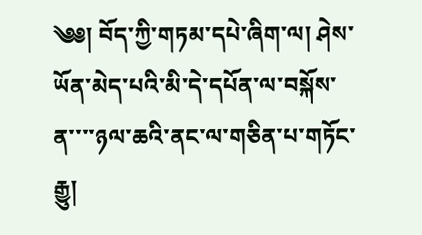༄༅། བོད་ཀྱི་གཏམ་དཔེ་ཞིག་ལ། ཤེས་ཡོན་མེད་པའི་མི་དེ་དཔོན་ལ་བསྐོས་ན་་་་ཉལ་ཆའི་ནང་ལ་གཅིན་པ་གཏོང་རྒྱུ།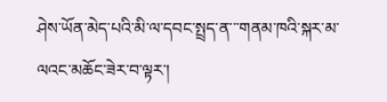ཤེས་ཡོན་མེད་པའི་མི་ལ་དབང་སྤྲད་ན་་་གནམ་ཁའི་སྐར་མ་ལའང་མཆོང་ཟེར་བ་ལྟར་།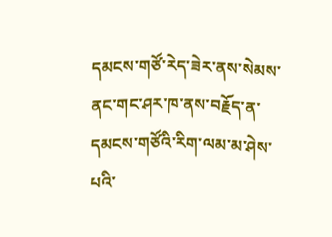དམངས་གཙོ་རེད་ཟེར་ནས་སེམས་ནང་གང་ཤར་ཁ་ནས་བརྗོད་ན་དམངས་གཙོའི་རིག་ལམ་མ་ཤེས་པའི་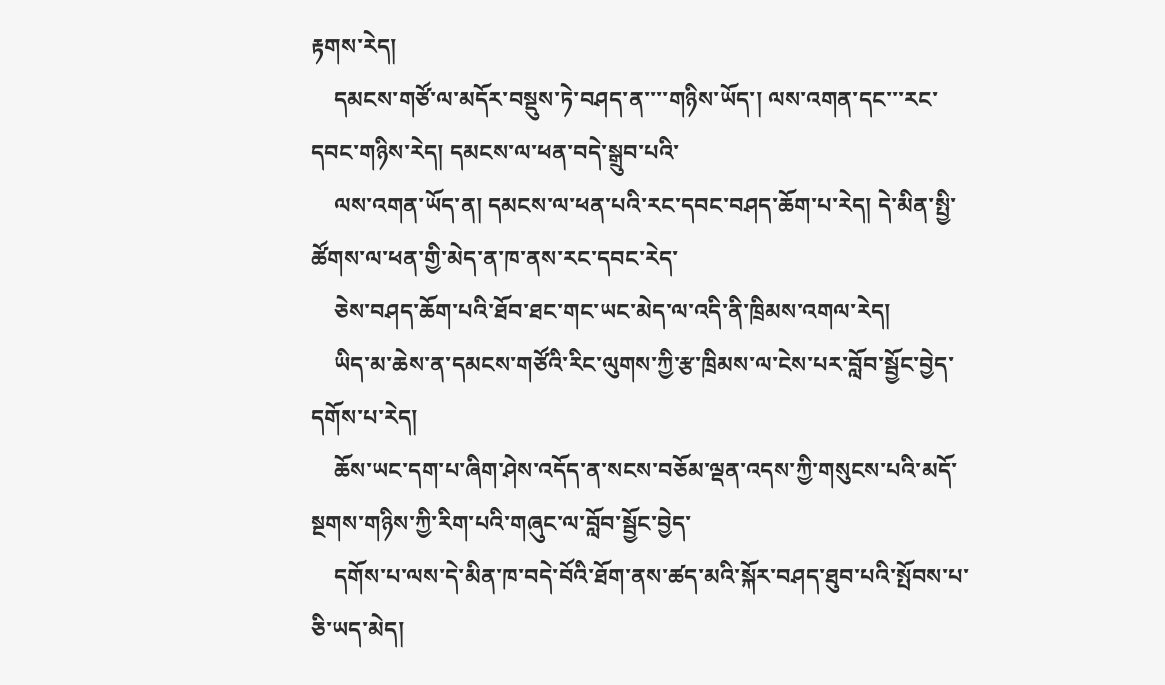རྟགས་རེད།
    དམངས་གཙོ་ལ་མདོར་བསྡུས་ཏེ་བཤད་ན་་་་གཉིས་ཡོད་། ལས་འགན་དང་་་རང་དབང་གཉིས་རེད། དམངས་ལ་ཕན་བདེ་སྒྲུབ་པའི་
    ལས་འགན་ཡོད་ན། དམངས་ལ་ཕན་པའི་རང་དབང་བཤད་ཆོག་པ་རེད། དེ་མིན་སྤྱི་ཚོགས་ལ་ཕན་གྱི་མེད་ན་ཁ་ནས་རང་དབང་རེད་
    ཅེས་བཤད་ཆོག་པའི་ཐོབ་ཐང་གང་ཡང་མེད་ལ་འདི་ནི་ཁྲིམས་འགལ་རེད།
    ཡིད་མ་ཆེས་ན་དམངས་གཙོའི་རིང་ལུགས་ཀྱི་རྩ་ཁྲིམས་ལ་ངེས་པར་བློབ་སྦྱོང་བྱེད་དགོས་པ་རེད།
    ཆོས་ཡང་དག་པ་ཞིག་ཤེས་འདོད་ན་སངས་བཅོམ་ལྡན་འདས་ཀྱི་གསུངས་པའི་མདོ་སྔགས་གཉིས་ཀྱི་རིག་པའི་གཞུང་ལ་བློབ་སྦྱོང་བྱེད་
    དགོས་པ་ལས་དེ་མིན་ཁ་བདེ་བོའི་ཐོག་ནས་ཚད་མའི་སྐོར་བཤད་ཐུབ་པའི་སྤོབས་པ་ཅི་ཡད་མེད།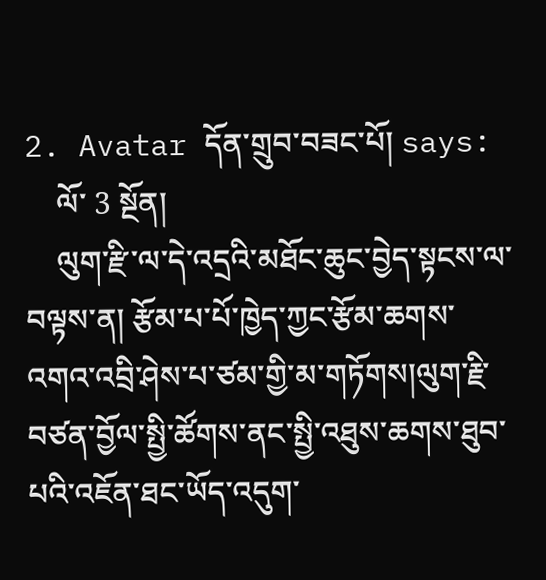2. Avatar དོན་གྲུབ་བཟང་པོ། says:
    ལོ་ 3 སྔོན།
    ལུག་རྫི་ལ་དེ་འདྲའི་མཐོང་ཆུང་བྱེད་སྟངས་ལ་བལྟས་ན། རྩོམ་པ་པོ་ཁྱེད་ཀྱང་རྩོམ་ཆགས་འགའ་འབྲི་ཤེས་པ་ཙམ་གྱི་མ་གཏོགས།ལུག་རྗི་བཙན་བྱོལ་སྤྱི་ཚོགས་ནང་སྤྱི་འཐུས་ཆགས་ཐུབ་པའི་འཇོན་ཐང་ཡོད་འདུག་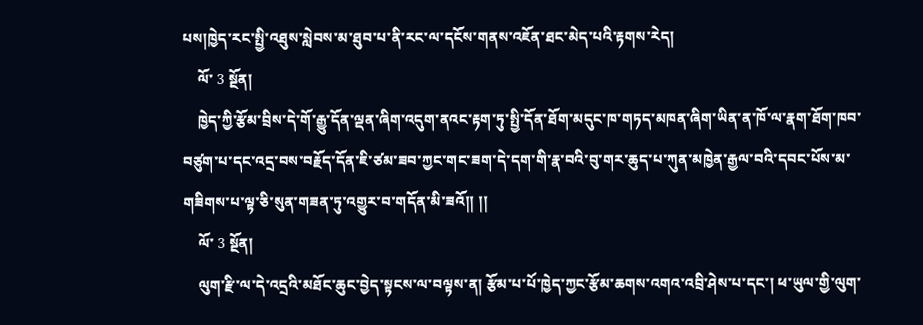པས།ཁྱེད་རང་སྤྱི་འཐུས་སླེབས་མ་ཐུབ་པ་ནི་རང་ལ་དངོས་གནས་འཇོན་ཐང་མེད་པའི་རྟགས་རེད།
    ལོ་ 3 སྔོན།
    ཁྱེད་ཀྱི་རྩོམ་བྲིས་དེ་གོ་རྒྱུ་དོན་ལྡན་ཞིག་འདུག་ནའང་རྟག་ཏུ་སྤྱི་དོན་ཐོག་མདུང་ཁ་གཏད་མཁན་ཞིག་ཡིན་ན་ཁོ་ལ་རྣག་ཐོག་ཁབ་བཙུག་པ་དང་འདྲ་བས་བརྗོད་དོན་ཇི་ཙམ་ཟབ་ཀྱང་གང་ཟག་དེ་དག་གི་རྣ་བའི་བུ་གར་ཆུད་པ་ཀུན་མཁྱེན་རྒྱལ་བའི་དབང་པོས་མ་གཟིགས་པ་ལྟ་ཅི་སུན་གཟན་ཏུ་འགྱུར་བ་གདོན་མི་ཟའོ།། །།
    ལོ་ 3 སྔོན།
    ལུག་རྫི་ལ་དེ་འདྲའི་མཐོང་ཆུང་བྱེད་སྟངས་ལ་བལྟས་ན། རྩོམ་པ་པོ་ཁྱེད་ཀྱང་རྩོམ་ཆགས་འགའ་འབྲི་ཤེས་པ་དང་། ཕ་ཡུལ་གྱི་ལུག་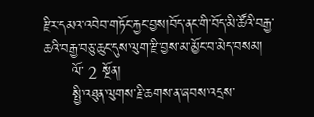རྫིར་དམའ་འབེབ་གཏོང་རྐྱང་བྱས།བོད་ནང་གི་བོད་མི་ཚོའི་བརྒྱ་ཆའི་བརྒྱ་བཅུ་ཆུང་དུས་ལུག་རྫི་བྱས་མ་མྱོང་བ་མེད་བསམ།
      ལོ་ 2 སྔོན།
      སྤྱི་འཐུན་ལུགས་རྗི་ཆགས་ན་ཞབས་འདྲས་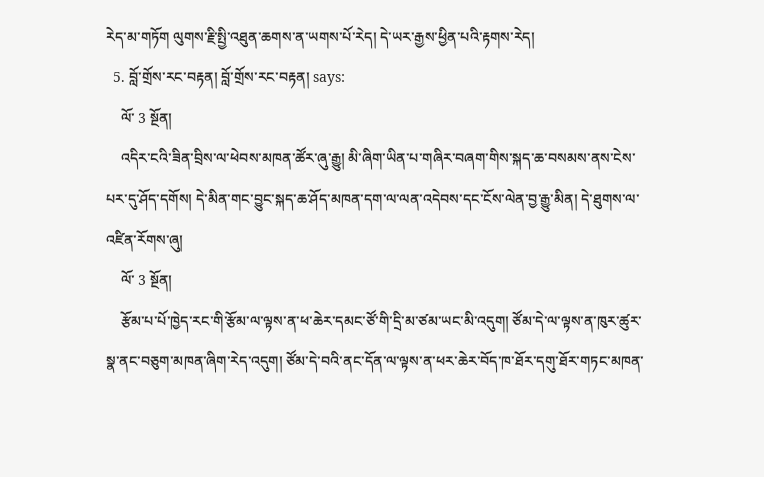རེད་མ་གཏོག ལུགས་རྗི་སྤྱི་འཐུན་ཆགས་ན་ཡགས་པོ་རེད། དེ་ཡར་རྒྱས་ཕྱིན་པའི་རྟགས་རེད།
  5. བློ་གྲོས་རང་བརྟན། བློ་གྲོས་རང་བརྟན། says:
    ལོ་ 3 སྔོན།
    འདིར་ངའི་ཟིན་བྲིས་ལ་ཕེབས་མཁན་ཚོར་ཞུ་རྒྱུ། མི་ཞིག་ཡིན་པ་གཞིར་བཞག་གིས་སྐད་ཆ་བསམས་ནས་ངེས་པར་དུ་ཤོད་དགོས། དེ་མིན་གང་བྱུང་སྐད་ཆ་ཤོད་མཁན་དག་ལ་ལན་འདེབས་དང་ངོས་ལེན་བྱ་རྒྱུ་མིན། དེ་ཐུགས་ལ་འཛིན་རོགས་ཞུ།
    ལོ་ 3 སྔོན།
    རྩོམ་པ་པོ་ཁྱེད་རང་གི་རྩོམ་ལ་ལྟས་ན་ཕ་ཆེར་དམང་ཙོ་གི་དྲི་མ་ཙམ་ཡང་མི་འདུག། ཙོམ་དེ་ལ་ལྟས་ན་ཁུར་ཚུར་སྣ་ནང་བཅུག་མཁན་ཞིག་རེད་འདུག། ཙོམ་དེ་བའི་ནང་དོན་ལ་ལྟས་ན་ཕར་ཆེར་བོད་ཁ་ཐོར་དགུ་ཐོར་གཏང་མཁན་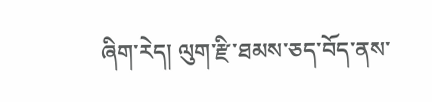ཞིག་རེད། ལུག་རྫི་ཐམས་ཅད་བོད་ནས་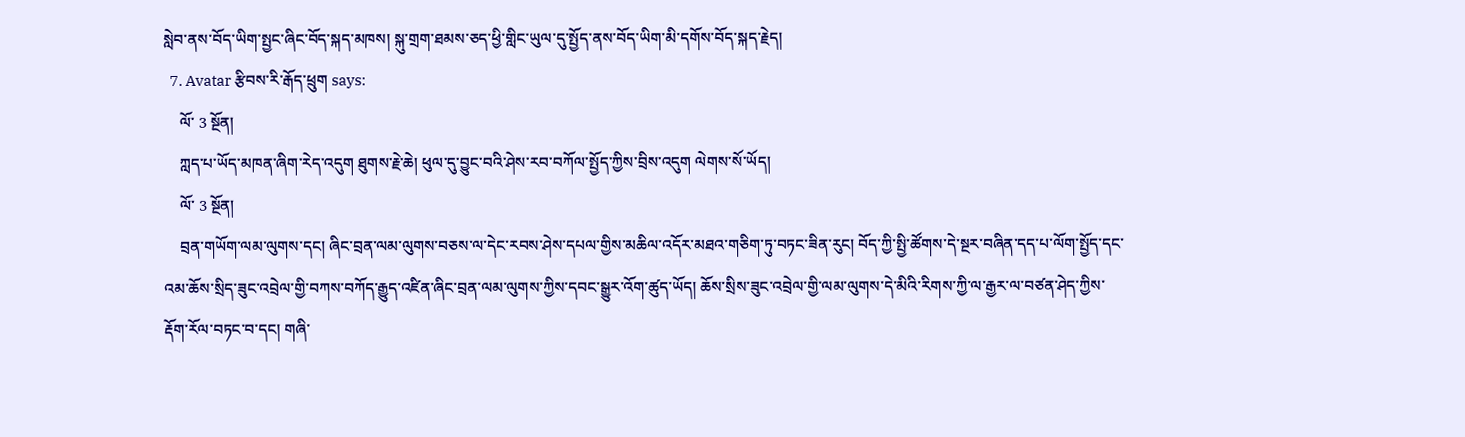སླེབ་ནས་བོད་ཡིག་སྤྱང་ཞིང་བོད་སྐད་མཁས། སྐུ་གྲག་ཐམས་ཅད་ཕྱི་གླིང་ཡུལ་དུ་སྤྱོད་ནས་བོད་ཡིག་མི་དགོས་བོད་སྐད་རྗེད།
  7. Avatar རྩིབས་རི་རྒོད་ཕྲུག says:
    ལོ་ 3 སྔོན།
    ཀླད་པ་ཡོད་མཁན་ཞིག་རེད་འདུག ཐུགས་རྗེ་ཆེ། ཕུལ་དུ་བྱུང་བའི་ཤེས་རབ་བཀོལ་སྤྱོད་ཀྱིས་བྲིས་འདུག ལེགས་སོ་ཡོད།
    ལོ་ 3 སྔོན།
    བྲན་གཡོག་ལམ་ལུགས་དང། ཞིང་བྲན་ལམ་ལུགས་བཅས་ལ་དེང་རབས་ཤེས་དཔལ་གྱིས་མཆིལ་འདོར་མཐའ་གཅིག་ཏུ་བཏང་ཟིན་རུང། བོད་ཀྱི་སྤྱི་ཚོགས་དེ་སྔར་བཞིན་དད་པ་ལོག་སྤྱོད་དང་འམ་ཆོས་སྲིད་ཟུང་འབྲེལ་གྱི་བཀས་བཀོད་རྒྱུད་འཛིན་ཞིང་བྲན་ལམ་ལུགས་ཀྱིས་དབང་སྒྱུར་འོག་ཚུད་ཡོད། ཆོས་སྲིས་ཟུང་འབྲེལ་གྱི་ལམ་ལུགས་དེ་མིའི་རིགས་ཀྱི་ལ་རྒྱར་ལ་བཙན་ཤེད་ཀྱིས་རྡོག་རོལ་བཏང་བ་དང། གཞི་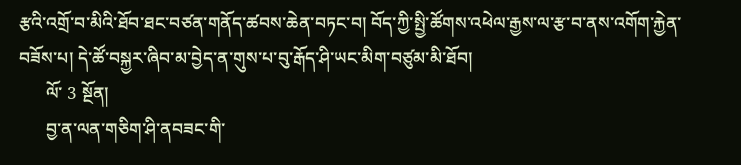རྩའི་འགྲོ་བ་མིའི་ཐོབ་ཐང་བཙན་གནོད་ཚབས་ཆེན་བཏང་བ། བོད་ཀྱི་སྤྱི་ཚོགས་འཕེལ་རྒྱས་ལ་རྩ་བ་ནས་འགོག་རྐྱེན་བཟོས་པ། དེ་ཚོ་བསྐྱར་ཞིབ་མ་བྱེད་ན་གུས་པ་བུ་རྒོད་ཤི་ཡང་མིག་བཙུམ་མི་ཐོབ།
      ལོ་ 3 སྔོན།
      བྱ་ན་ལན་གཅིག་ཤི་ནབཟང་གི་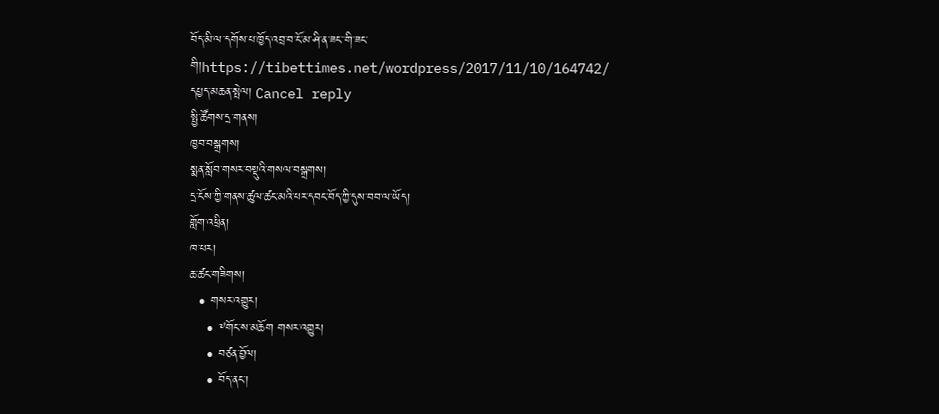བོད་མི་ལ་དགོས་པ་ཁྱོད་འབྲ་བ་ངོ་མ་ཤི་ན་ཟང་་གི་ཟང་གི།https://tibettimes.net/wordpress/2017/11/10/164742/
དཔྱད་མཆན་སྤེལ། Cancel reply
སྤྱི་ཚོགས་དྲ་གནས།
ཁྱབ་བསྒྲགས།
སྨན་སློབ་གསར་བསྡུའི་གསལ་བསྒྲགས།
དྲ་ངོས་ཀྱི་གནས་ཚུལ་ཚང་མའི་པར་དབང་བོད་ཀྱི་དུས་བབ་ལ་ཡོད།
གློག་འཕྲིན།
ཁ་པར།
ཆ་ཚང་གཟིགས།
  • གསར་འགྱུར།
    • ༸གོང་ས་མཆོག གསར་འགྱུར།
    • བཙན་བྱོལ།
    • བོད་ནང་།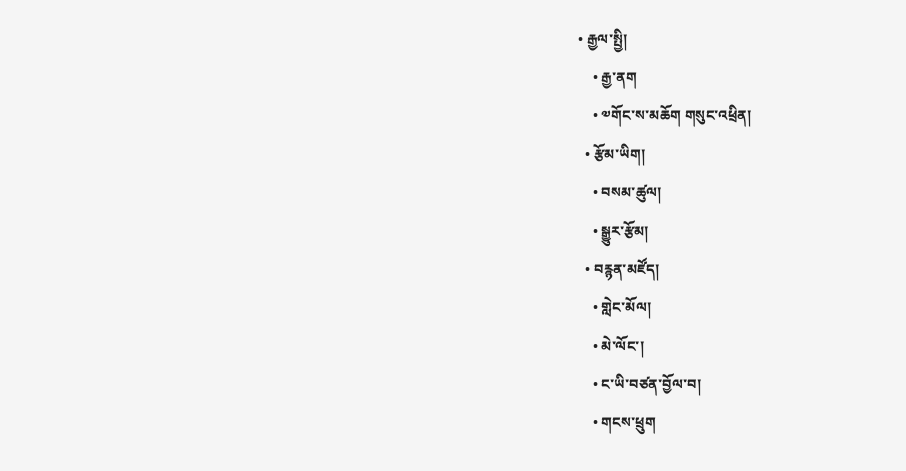• རྒྱལ་སྤྱི།
    • རྒྱ་ནག
    • ༧གོང་ས་མཆོག གསུང་འཕྲིན།
  • རྩོམ་ཡིག།
    • བསམ་ཚུལ།
    • སྒྱུར་རྩོམ།
  • བརྙན་མཛོད།
    • གླེང་མོལ།
    • མེ་ལོང་།
    • ང་ཡི་བཙན་བྱོལ་བ།
    • གངས་ཕྲུག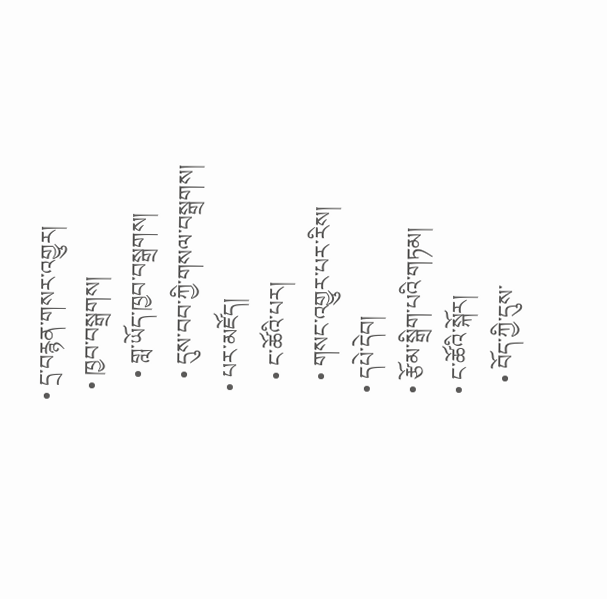• དྲ་བརྙན་གསར་འགྱུར།
  • ཁྱབ་བསྒྲགས།
    • གླ་ཡོད་ཁྱབ་བསྒྲགས།
    • དུས་བབ་ཀྱི་གསལ་བསྒྲགས།
  • པར་མཛོད།
    • ང་ཚོའི་པར།
    • གསང་འགྱུར་པར་རིས།
  • དཔེ་དེབ།
  • རྩོམ་སྒྲིག་པའི་གཏམ།
  • ང་ཚོའི་སྐོར།
    • བོད་ཀྱི་དུས་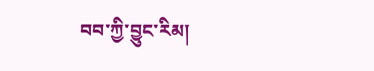བབ་ཀྱི་བྱུང་རིམ།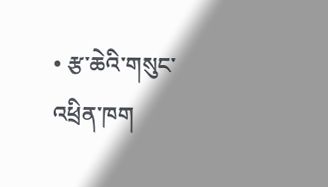• རྩ་ཆེའི་གསུང་འཕྲིན་ཁག